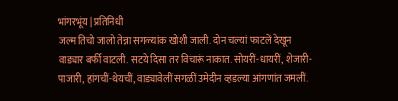भांगरभूंय | प्रतिनिधी
जल्म तिचो जालो तेन्ना सगळ्यांक खोशी जाली. दोन चल्यां फाटलें देखून वाड्यार बर्फी वाटली. सटये दिसा तर विचारूं नाकात. सोयरीं-धायरीं, शेजारी-पाजारी, हांगचीं-थेयचीं, वाड्यावेलीं सगळीं उमेदीन व्हडल्या आंगणांत जमलीं.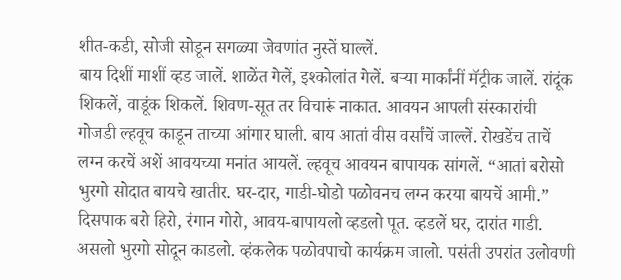शीत-कडी, सोजी सोडून सगळ्या जेवणांत नुस्तें घाल्लें.
बाय दिशीं माशीं व्हड जालें. शाळेंत गेलें, इश्कोलांत गेलें. बऱ्या मार्कांनीं मॅट्रीक जालें. रांदूंक शिकलें, वाडूंक शिकलें. शिवण-सूत तर विचारूं नाकात. आवयन आपली संस्कारांची गोजडी ल्हवूच काडून ताच्या आंगार घाली. बाय आतां वीस वर्सांचें जाल्लें. रोखडेंच ताचें लग्न करचें अशें आवयच्या मनांत आयलें. ल्हवूच आवयन बापायक सांगलें. “आतां बरोसो भुरगो सोदात बायचे खातीर. घर-दार, गाडी-घोडो पळोवनच लग्न करया बायचें आमी.”
दिसपाक बरो हिरो, रंगान गोरो, आवय-बापायलो व्हडलो पूत. व्हडलें घर, दारांत गाडी. असलो भुरगो सोदून काडलो. व्हंकलेक पळोवपाचो कार्यक्रम जालो. पसंती उपरांत उलोवणी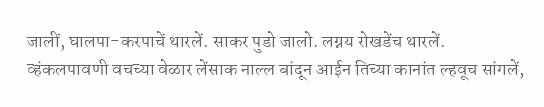जालीं, घालपा-करपाचें थारलें. साकर पुडो जालो. लग्नय रोखडेंच थारलें.
व्हंकलपावणी वचच्या वेळार लेंसाक नाल्ल बांदून आईन तिच्या कानांत ल्हवूच सांगलें,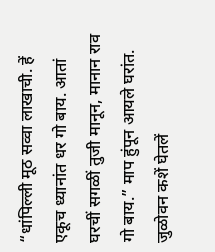“धांपिल्ली मूठ सव्वा लाखाची. हें एकूच ध्यानांत धर गो बाय. आतां घरचीं सगळीं तुजी मानून, मानान राव गो बाय.” माप हुंपून आयले घरांत. जुळोवन कशें घेतलें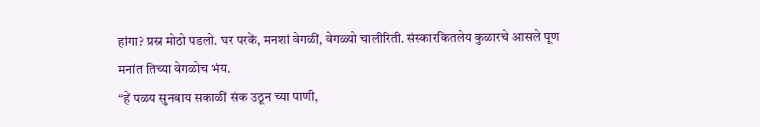हांगा? प्रस्न मोठो पडलो. घर परकें, मनशां वेगळीं, वेगळ्यो चालीरिती. संस्कारकितलेय कुळारचे आसले पूण मनांत तिच्या वेगळोच भंय.
“हें पळय सुनबाय सकाळीं संक उठून च्या पाणी,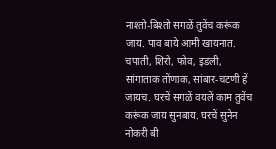नाश्तो-बिश्तो सगळें तुवेंच करूंक जाय. पाव बाये आमी खायनात. चपाती, शिरो, फोव, इडली, सांगाताक तोंणाक, सांबार-चटणी हें जायच. घरचें सगळें वयलें काम तुवेंच करूंक जाय सुनबाय. घरचें सुनेन नोकरी बी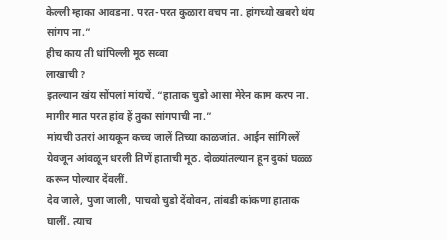केल्ली म्हाका आवडना. परत-परत कुळारा वचप ना. हांगच्यो खबरो थंय सांगप ना.”
हीच काय ती धांपिल्ली मूठ सव्वा
लाखाची ?
इतल्यान खंय सोंपलां मांयचें. “हाताक चुडो आसा मेरेन काम करप ना. मागीर मात परत हांव हें तुका सांगपाची ना.”
मांयची उतरां आयकून कच्च जालें तिच्या काळजांत. आईन सांगिल्लें येवजून आंवळून धरली तिणें हाताची मूठ. दोळ्यांतल्यान हून दुकां घळ्ळ करून पोल्यार देंवलीं.
देव जाले, पुजा जाली, पाचवो चुडो देंवोवन, तांबडी कांकणा हाताक घालीं. त्याच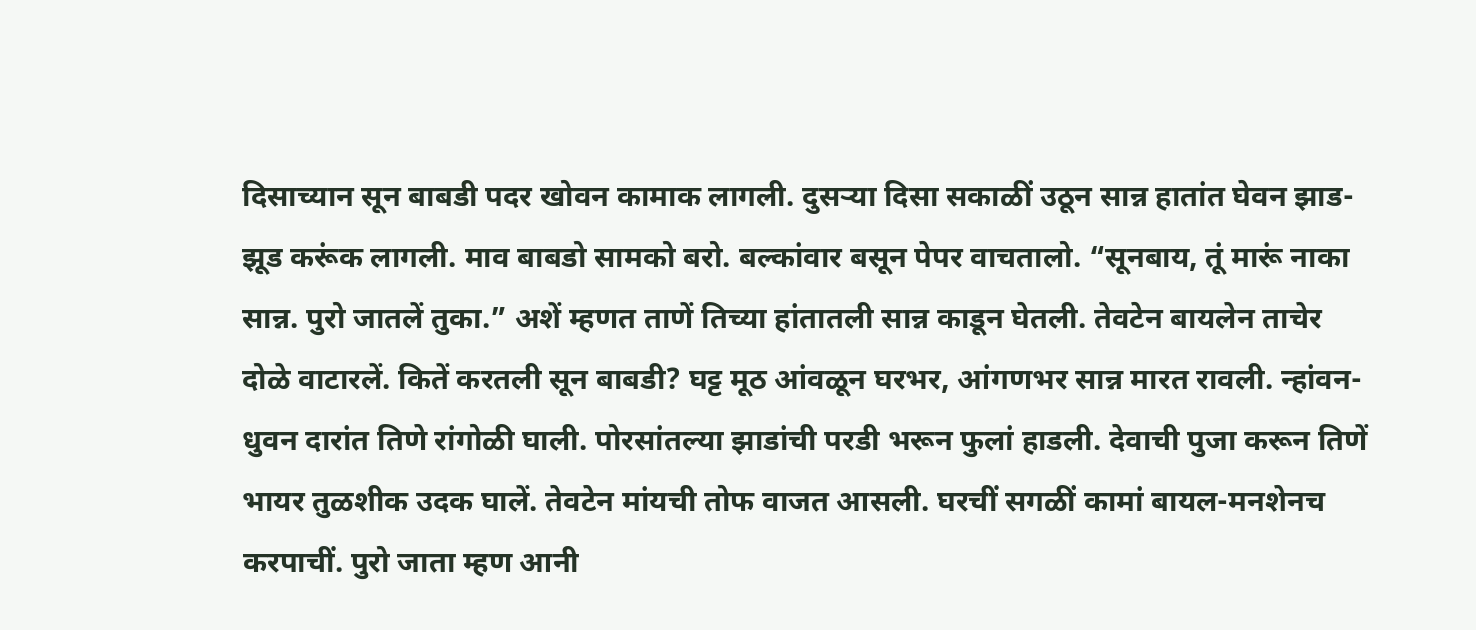दिसाच्यान सून बाबडी पदर खोवन कामाक लागली. दुसऱ्या दिसा सकाळीं उठून सान्न हातांत घेवन झाड-झूड करूंक लागली. माव बाबडो सामको बरो. बल्कांवार बसून पेपर वाचतालो. “सूनबाय, तूं मारूं नाका सान्न. पुरो जातलें तुका.” अशें म्हणत ताणें तिच्या हांतातली सान्न काडून घेतली. तेवटेन बायलेन ताचेर दोळे वाटारलें. कितें करतली सून बाबडी? घट्ट मूठ आंवळून घरभर, आंगणभर सान्न मारत रावली. न्हांवन-धुवन दारांत तिणे रांगोळी घाली. पोरसांतल्या झाडांची परडी भरून फुलां हाडली. देवाची पुजा करून तिणें भायर तुळशीक उदक घालें. तेवटेन मांयची तोफ वाजत आसली. घरचीं सगळीं कामां बायल-मनशेनच करपाचीं. पुरो जाता म्हण आनी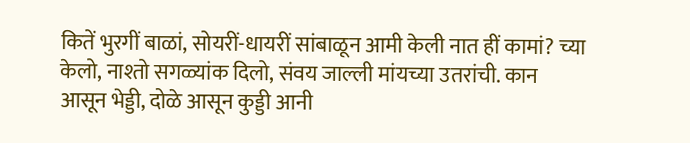कितें भुरगीं बाळां, सोयरीं-धायरीं सांबाळून आमी केली नात हीं कामां? च्या केलो, नाश्तो सगळ्यांक दिलो, संवय जाल्ली मांयच्या उतरांची. कान आसून भेड्डी, दोळे आसून कुड्डी आनी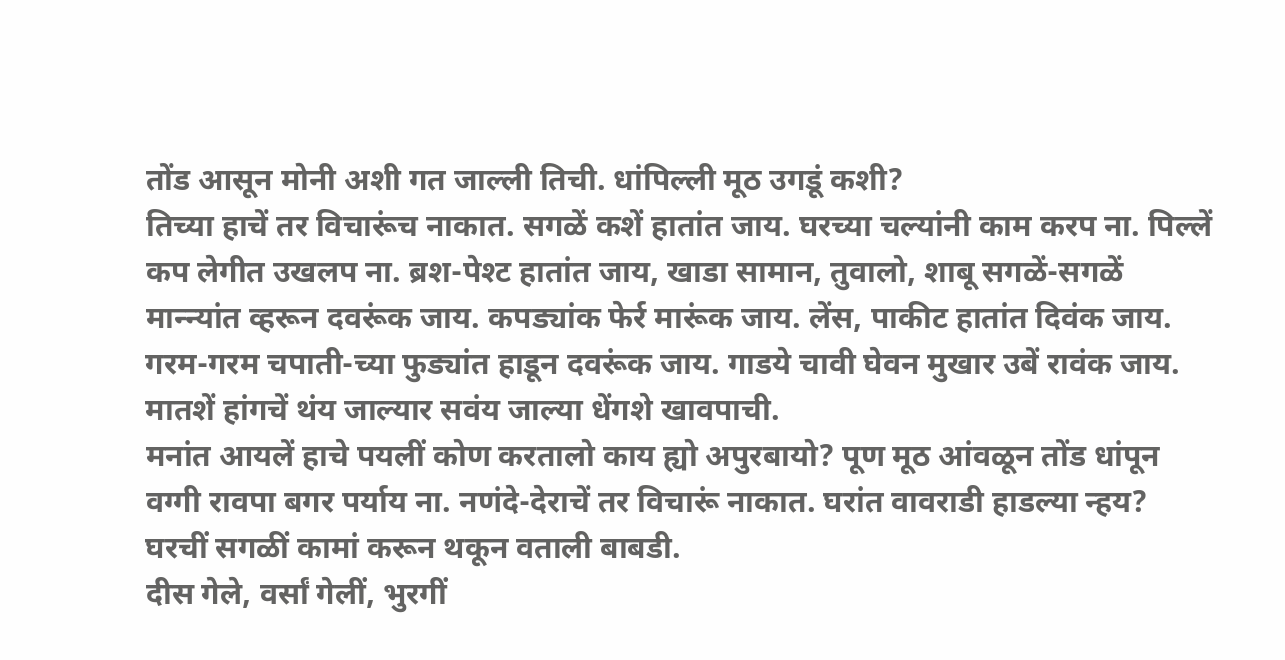तोंड आसून मोनी अशी गत जाल्ली तिची. धांपिल्ली मूठ उगडूं कशी?
तिच्या हाचें तर विचारूंच नाकात. सगळें कशें हातांत जाय. घरच्या चल्यांनी काम करप ना. पिल्लें कप लेगीत उखलप ना. ब्रश-पेश्ट हातांत जाय, खाडा सामान, तुवालो, शाबू सगळें-सगळें मान्न्यांत व्हरून दवरूंक जाय. कपड्यांक फेर्र मारूंक जाय. लेंस, पाकीट हातांत दिवंक जाय. गरम-गरम चपाती-च्या फुड्यांत हाडून दवरूंक जाय. गाडये चावी घेवन मुखार उबें रावंक जाय. मातशें हांगचें थंय जाल्यार सवंय जाल्या धेंगशे खावपाची.
मनांत आयलें हाचे पयलीं कोण करतालो काय ह्यो अपुरबायो? पूण मूठ आंवळून तोंड धांपून वग्गी रावपा बगर पर्याय ना. नणंदे-देराचें तर विचारूं नाकात. घरांत वावराडी हाडल्या न्हय? घरचीं सगळीं कामां करून थकून वताली बाबडी.
दीस गेले, वर्सां गेलीं, भुरगीं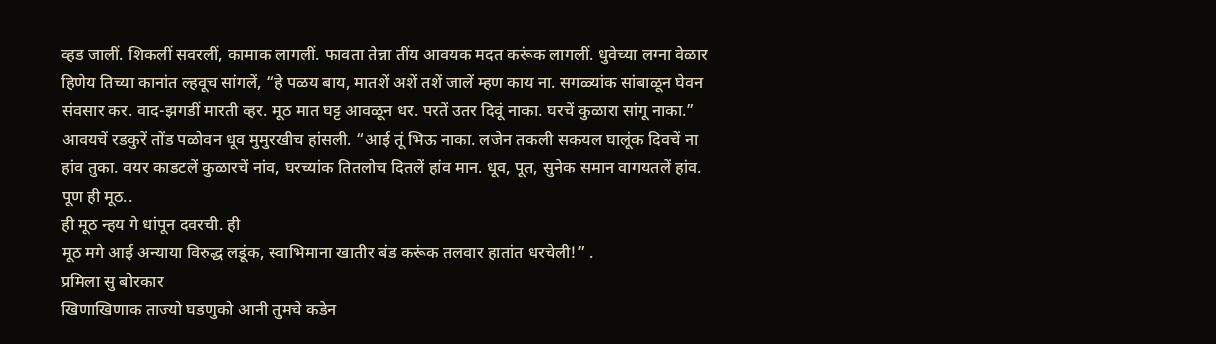व्हड जालीं. शिकलीं सवरलीं, कामाक लागलीं. फावता तेन्ना तींय आवयक मदत करूंक लागलीं. धुवेच्या लग्ना वेळार हिणेय तिच्या कानांत ल्हवूच सांगलें, “हे पळय बाय, मातशें अशें तशें जालें म्हण काय ना. सगळ्यांक सांबाळून घेवन संवसार कर. वाद-झगडीं मारती व्हर. मूठ मात घट्ट आवळून धर. परतें उतर दिवूं नाका. घरचें कुळारा सांगू नाका.”
आवयचें रडकुरें तोंड पळोवन धूव मुमुरखीच हांसली. “आई तूं भिऊ नाका. लजेन तकली सकयल घालूंक दिवचें ना हांव तुका. वयर काडटलें कुळारचें नांव, घरच्यांक तितलोच दितलें हांव मान. धूव, पूत, सुनेक समान वागयतलें हांव. पूण ही मूठ..
ही मूठ न्हय गे धांपून दवरची. ही
मूठ मगे आई अन्याया विरुद्ध लडूंक, स्वाभिमाना खातीर बंड करूंक तलवार हातांत धरचेली!” .
प्रमिला सु बोरकार
खिणाखिणाक ताज्यो घडणुको आनी तुमचे कडेन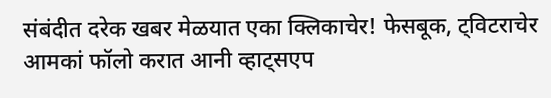संबंदीत दरेक खबर मेळयात एका क्लिकाचेर! फेसबूक, ट्विटराचेर आमकां फॉलो करात आनी व्हाट्सएप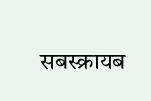सबस्क्रायब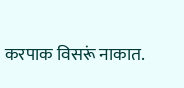करपाक विसरूं नाकात.